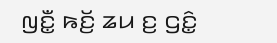ꤜꤢꤪ꤭ ꤒꤢꤩ꤬ ꤘꤣ ꤢ꤬ ꤞꤢꤨ꤭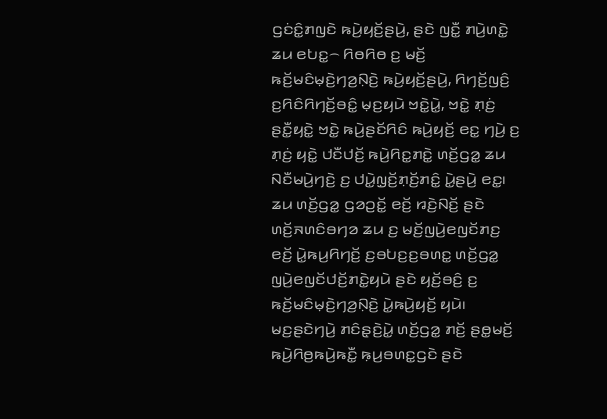ꤞꤢꤦꤢꤨ꤭ꤊꤜꤢꤧ ꤒꤣꤧ꤬ꤟꤢꤩ꤬ꤔꤣꤧ꤬, ꤔꤢꤧ ꤜꤢꤪ꤭ ꤊꤣꤧ꤬ꤛꤢꤧ꤭ ꤘꤣ ꤕꤝꤢ꤭꤮ ꤖꤥꤖꤥ ꤢ꤬ ꤗꤢꤩ꤬ ꤒꤢꤩ꤬ꤗꤢꤨꤗ꤫ꤢꤧ꤬ꤚꤤ꤬ꤡ꤫ꤢꤧ꤬ ꤒꤣꤧ꤬ꤟꤢꤩ꤬ꤔꤣꤧ꤬, ꤖꤚꤢꤩ꤬ꤜꤢꤨ꤬ ꤢ꤬ꤖꤢꤨꤖꤚꤢꤩ꤬ꤋꤢꤨ꤭ ꤗ꤫ꤢ꤬ꤟꤣꤧ ꤠꤢꤧ꤭ꤣꤧ꤭, ꤠꤢꤧ꤭ ꤊ꤫ꤢꤦ꤬ ꤔꤢꤪ꤭ꤟꤢꤧ꤭ ꤠꤢꤧ꤭ ꤒꤣꤧ꤬ꤔꤢꤩꤖꤢꤨ ꤒꤣꤧ꤬ꤟꤢꤩ꤬ ꤕꤢ꤭ ꤚꤣꤧ꤬ ꤢ꤬ ꤊ꤫ꤢꤦ꤬ ꤟꤢꤧ꤭ ꤓꤢꤪꤓꤢꤩ꤬ ꤒꤣꤧ꤬ꤖꤢ꤭ꤊꤢꤧ꤭ ꤛꤢꤩ꤬ꤞꤤ꤭ ꤘꤣ ꤡꤢꤪꤗꤣꤧ꤬ꤚꤢꤧ꤬ ꤢ꤬ ꤓꤣꤧ꤭ꤜ꤫ꤢꤩ꤬ꤊ꤫ꤢꤩ꤬ꤊꤢꤨ꤭ ꤣꤧ꤭ꤔꤣꤧ꤬ ꤕꤢ꤭꤯
ꤘꤣ ꤛꤢꤩ꤬ꤞꤤ꤭ ꤞꤤꤑꤢꤩ꤭ ꤕꤢꤩ꤬ ꤙꤢꤧ꤬ꤡꤢꤩ꤬ ꤔꤢꤧ ꤛꤢꤩ꤬ꤏꤛꤢꤨꤋꤚꤤ ꤘꤣ ꤢ꤬ ꤗꤢꤩ꤬ꤜꤣꤧ꤬ꤕꤜꤢꤩꤊꤢ꤬ ꤕꤢꤩ꤬ ꤣꤧ꤭ꤒꤣ꤬ꤖꤚꤢꤩ꤬ ꤢ꤬ꤋꤝꤢ꤬ꤢ꤬ꤋꤛꤢ꤭ ꤛꤢꤩ꤬ꤞꤤ꤭ ꤜꤣꤧ꤬ꤕꤜꤢꤩꤓꤢꤩ꤬ꤊꤢꤧ꤭ꤟꤣꤧ ꤔꤢꤧ ꤟꤢꤩ꤬ꤋꤢꤨ꤬ ꤢ꤬ ꤒꤢꤩ꤬ꤗꤢꤨꤗ꤫ꤢꤧ꤬ꤚꤤ꤬ꤡ꤫ꤢꤧ꤬ ꤣꤧ꤭ꤒꤣꤧ꤬ꤟꤢꤩ꤬ ꤟꤣꤧ꤯ ꤗꤢ꤬ꤔꤢꤧꤚꤣꤧ꤬ ꤊꤢꤨꤔ꤫ꤢꤧ꤬ꤣꤧ꤭ ꤛꤢꤩ꤬ꤞꤤ꤭ ꤊꤢꤩ꤬ ꤔꤥ꤭ꤗꤢꤩ꤬ ꤒꤣꤧ꤬ꤖꤥ꤬ꤒꤣꤧ꤬ꤒꤢꤪ꤭ ꤒ꤫ꤣ꤬ꤋꤛꤢ꤭ꤞꤢꤧ ꤔꤢꤧ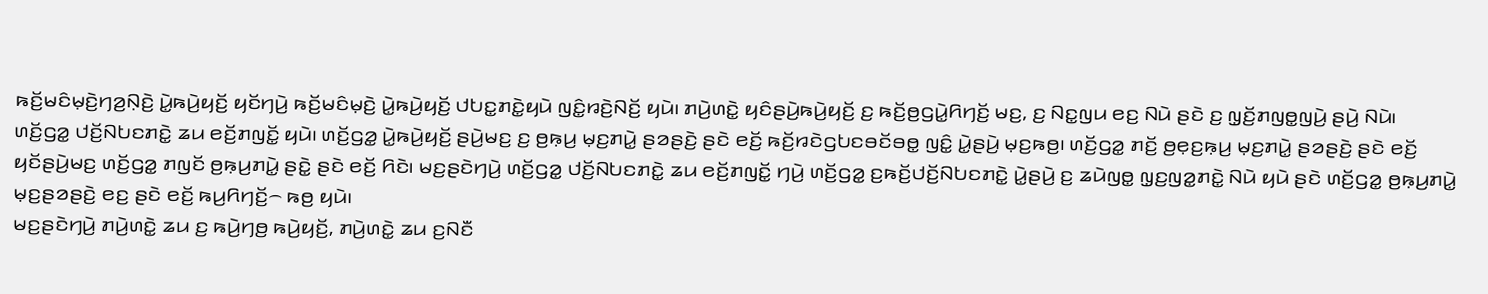ꤒꤢꤩ꤬ꤗꤢꤨꤗ꤫ꤢꤧ꤬ꤚꤤ꤬ꤡ꤫ꤢꤧ꤬ ꤣꤧ꤭ꤒꤣꤧ꤬ꤟꤢꤩ꤬ ꤟꤢꤩꤚꤣꤧ꤬ ꤒꤢꤩ꤬ꤗꤢꤨꤗ꤫ꤢꤧ꤬ ꤣꤧ꤭ꤒꤣꤧ꤬ꤟꤢꤩ꤬ ꤓꤝꤢ꤭ꤊꤢꤧ꤭ꤟꤣꤧ ꤜꤢꤨ꤭ꤙꤢꤧ꤬ꤡꤢꤩ꤬ ꤟꤣꤧ꤯ ꤊꤣꤧ꤬ꤛꤢꤧ꤭ ꤟꤢꤨꤔꤣꤧ꤬ꤒꤣꤧ꤬ꤟꤢꤩ꤬ ꤢ꤬ ꤒꤢꤩ꤬ꤥ꤬ꤞꤣꤧ꤭ꤖꤚꤢꤩ꤬ ꤗꤢ꤬, ꤢ꤬ ꤡꤢ꤭ꤜꤣ ꤕꤢ꤬ ꤡꤣꤧ ꤔꤢꤧ ꤢ꤬ ꤜ꤫ꤢꤩ꤬ꤊꤜꤥ꤭ꤜꤣꤧ꤬ ꤔꤣꤧ꤬ ꤡꤣꤧ꤯
ꤛꤢꤩ꤬ꤞꤤ꤭ ꤓꤢꤩ꤬ꤡꤝꤢꤊꤢꤧ꤭ ꤘꤣ ꤕꤢꤩ꤬ꤊꤜꤢꤩ꤭ ꤟꤣꤧ꤯ ꤛꤢꤩ꤬ꤞꤤ꤭ ꤣꤧ꤭ꤒꤣꤧ꤬ꤟꤢꤩ꤬ ꤔꤣꤧ꤬ꤗꤢ꤬ ꤢ꤬ ꤥ꤬ꤒ꤫ꤣ꤬ ꤗ꤫ꤢ꤬ꤊꤣꤧ꤭ ꤔꤤꤔꤢꤧ꤬ ꤔꤢꤧ ꤕꤢꤩ꤬ ꤒꤢꤩ꤬ꤙꤢꤧꤞꤝꤢꤋꤢꤩꤋꤥ꤭ ꤜꤢꤨ꤭ ꤣꤧ꤭ꤔꤣꤧ꤬ ꤗ꤫ꤢ꤬ꤒꤥ꤬꤯ ꤛꤢꤩ꤬ꤞꤤ꤭ ꤊꤢꤩ꤬ ꤥ꤬ꤕ꤫ꤢ꤬ꤒ꤫ꤣ꤬ ꤗ꤫ꤢ꤬ꤊꤣꤧ꤭ ꤔꤤꤔꤢꤧ꤬ ꤔꤢꤧ ꤕꤢꤩ꤬ ꤟꤢꤩꤔꤣꤧ꤬ꤗꤢ꤬ ꤛꤢꤩ꤬ꤞꤤ꤭ ꤊꤜꤢꤩ ꤥ꤬ꤒ꤫ꤣ꤬ꤊꤣꤧ꤭ ꤔꤢꤧ꤭ ꤔꤢꤧ ꤕꤢꤩ꤬ ꤖꤢꤧ꤯ ꤗꤢ꤬ꤔꤢꤧꤚꤣꤧ꤬ ꤛꤢꤩ꤬ꤞꤤ꤭ ꤓꤢꤩ꤬ꤡꤝꤢꤊꤢꤧ꤭ ꤘꤣ ꤕꤢꤩ꤬ꤊꤜꤢꤩ꤭ ꤚꤣꤧ꤬ ꤛꤢꤩ꤬ꤞꤤ꤭ ꤢ꤬ꤒꤢꤩ꤬ꤓꤢꤩ꤬ꤡꤝꤢꤊꤢꤧ꤭ ꤣꤧ꤭ꤔꤣꤧ꤬ ꤢ꤬ ꤘꤣꤧꤜꤥ꤭ ꤜ꤫ꤢ꤬ꤜꤤ꤭ꤊꤢꤧ꤭ ꤡꤣꤧ ꤟꤣꤧ ꤔꤢꤧ ꤛꤢꤩ꤬ꤞꤤ꤭ ꤥ꤬ꤒ꤫ꤣ꤬ꤊꤣꤧ꤭ ꤗ꤫ꤢ꤬ꤔꤤꤔꤢꤧ꤬ ꤕꤢ꤬ ꤔꤢꤧ ꤕꤢꤩ꤬ ꤒꤣ꤬ꤖꤚꤢꤩ꤬꤮ ꤒꤥ꤬ ꤟꤣꤧ꤯
ꤗꤢ꤬ꤔꤢꤧꤚꤣꤧ꤬ ꤊꤣꤧ꤬ꤛꤢꤧ꤭ ꤘꤣ ꤢ꤬ ꤒꤣꤧ꤬ꤚꤥ꤬ ꤒꤣꤧ꤬ꤟꤢꤩ꤬, ꤊꤣꤧ꤬ꤛꤢꤧ꤭ ꤘꤣ ꤢ꤬ꤡꤢꤪ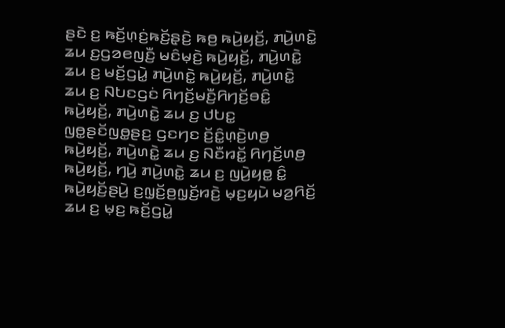ꤔꤢꤧ ꤢ꤬ ꤒꤢꤩ꤬ꤛ꤫ꤢꤦ꤬ꤒꤢꤩ꤬ꤔ꤫ꤢꤧ꤬ ꤒꤥ꤬ ꤒꤣꤧ꤬ꤟꤢꤩ꤬, ꤊꤣꤧ꤬ꤛꤢꤧ꤭ ꤘꤣ ꤢ꤬ꤞꤤꤕꤜꤢꤪ꤬ ꤗꤢꤨꤗ꤫ꤢꤧ꤬ ꤒꤣꤧ꤬ꤟꤢꤩ꤬, ꤊꤣꤧ꤬ꤛꤢꤧ꤭ ꤘꤣ ꤢ꤬ ꤗꤢꤩ꤬ꤞꤣꤧ꤭ ꤊꤣꤧ꤬ꤛꤢꤧ꤭ ꤒꤣꤧ꤬ꤟꤢꤩ꤬, ꤊꤣꤧ꤬ꤛꤢꤧ꤭ ꤘꤣ ꤢ꤬ ꤡꤝꤢꤞꤢꤦ ꤖꤚꤢꤩ꤬ꤗꤢꤪ꤬ꤖꤚꤢꤩ꤬ꤋꤢꤨ꤭ ꤒꤣꤧ꤬ꤟꤢꤩ꤬, ꤊꤣꤧ꤬ꤛꤢꤧ꤭ ꤘꤣ ꤢ꤬ ꤓꤝꤢ꤭ ꤜꤥ꤭ꤔꤢꤩꤜꤥ꤭ꤔꤢ꤬ ꤞꤢꤚꤢ ꤢꤩ꤬ꤢꤨ꤭ꤛ꤫ꤢꤧ꤬ꤛꤥ꤬ ꤒꤣꤧ꤬ꤟꤢꤩ꤬, ꤊꤣꤧ꤬ꤛꤢꤧ꤭ ꤘꤣ ꤢ꤬ ꤡꤢꤪꤙꤢꤩ꤭ ꤖꤚꤢꤩ꤬ꤛꤥ꤬ ꤒꤣꤧ꤬ꤟꤢꤩ꤬, ꤚꤣꤧ꤬ ꤊꤣꤧ꤬ꤛꤢꤧ꤭ ꤘꤣ ꤢ꤬ ꤜꤣꤧ꤬ꤟꤥ꤭ ꤢꤨ꤭ ꤒꤣꤧ꤬ꤟꤢꤩ꤬ꤔꤣꤧ꤬ ꤢ꤬ꤜ꤫ꤢꤩ꤬ꤥ꤬ꤜ꤫ꤢꤩ꤬ꤙꤢꤧ꤬ ꤗ꤫ꤢ꤬ꤟꤣꤧ ꤗꤤ꤬ꤖꤢꤩ꤬ ꤘꤣ ꤢ꤬ ꤗ꤫ꤢ꤬ ꤒꤢꤩ꤬ꤞꤣꤧ꤭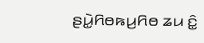ꤔꤣꤧ꤭ꤖꤥꤒꤣ꤬ꤖꤥ ꤘꤣ ꤢꤨ꤭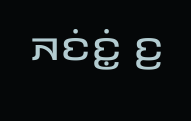ꤏꤢꤦꤢꤦ꤭ ꤢ꤬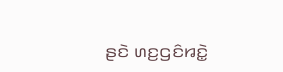ꤔꤢꤧ ꤛꤢ꤬ꤞꤢꤨꤙꤢꤧ꤭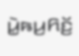ꤣꤧ꤭ꤒꤣ꤬ꤖꤢꤩ꤬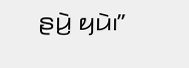ꤔꤣꤧ꤬ ꤟꤣꤧ꤯”